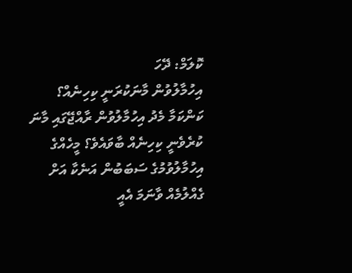ކޮލަމް: ދޭހަ
އިހުމާލުވުން މާނަކުރަނީ ކިހިނެއް؟
ކަންކަމާ މެދު އިހުމާލުވުން ރާއްޖޭގައި މާނަ ކުރެވެނީ ކިހިނެއް ބާވައެވެ؟ މީހެއްގެ އިހުމާލުވުމުގެ ސަބަބުން އަނެކާ އަށް ގެއްލުމެއް ވާނަމަ އެއީ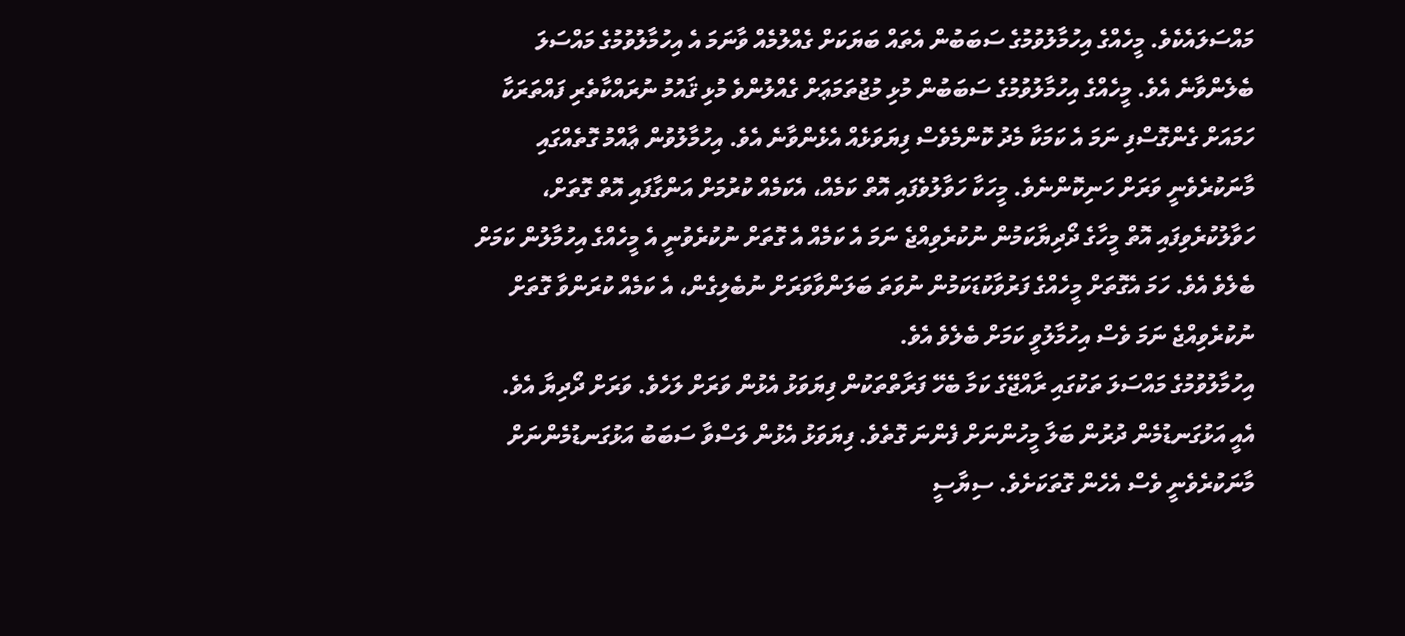މައްސަލައެކެވެ. މީހެއްގެ އިހުމާލުވުމުގެ ސަބަބުން އެތައް ބަޔަކަށް ގެއްލުމެއް ވާނަމަ އެ އިހުމާލުވުމުގެ މައްސަލަ ބެލެންވާނެ އެވެ. މީހެއްގެ އިހުމާލުވުމުގެ ސަބަބުން މުޅި މުޖުތަމަޢަށް ގެއްލުންވެ މުޅި ޤައުމު ނުރައްކާތެރި ފައްތަރަކާ ހަމައަށް ގެންގޮސްފި ނަމަ އެ ކަމަކާ މެދު ކޮންމެވެސް ފިޔަވަޅެއް އެޅެންވާނެ އެވެ. އިހުމާލުވުން ޢާއްމު ގޮތެއްގައި މާނަކުރެވެނީ ވަރަށް ހަނިކޮންނެވެ. މީހަކާ ހަވާލުވެފައި އޮތް ކަމެއް، އެކަމެއް ކުރުމަށް އަންގާފައި އޮތް ގޮތަށް، ހަވާލުކުރެވިފައި އޮތް މީހާގެ ދޯދިޔާކަމުން ނުކުރެވިއްޖެ ނަމަ އެ ކަމެއް އެ ގޮތަށް ނުކުރެވުނީ އެ މީހެއްގެ އިހުމާލުން ކަމަށް ބެލެވެ އެވެ. ހަމަ އެގޮތަށް މީހެއްގެ ފަރުވާކުޑަކަމުން ނުވަތަ ބަލަންވާވަރަށް ނުބެލިގެން، އެ ކަމެއް ކުރަންވާ ގޮތަށް ނުކުރެވިއްޖެ ނަމަ ވެސް އިހުމާލުވީ ކަމަށް ބެލެވެ އެވެ.
އިހުމާލުވުމުގެ މައްސަލަ ތަކުގައި ރާއްޖޭގެ ކަމާ ބެހޭ ފަރާތްތަކުން ފިޔަވަޅު އެޅުން ވަރަށް ލަހެވެ. ވަރަށް ދޯދިޔާ އެވެ. އެއީ އަޅުގަނޑުމެން ދުރުން ބަލާ މީހުންނަށް ފެންނަ ގޮތެވެ. ފިޔަވަޅު އެޅުން ލަސްވާ ސަބަބު އަޅުގަނޑުމެންނަށް މާނަކުރެވެނީ ވެސް އެހެން ގޮތަކަށެވެ. ސިޔާސީ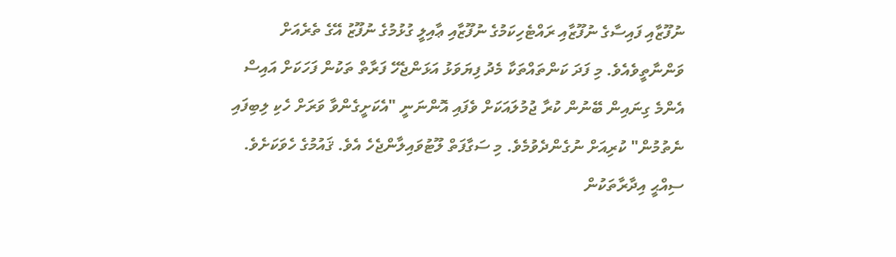ނުފޫޒާއި ފައިސާގެ ނުފޫޒާއި ރައްޓެހިކަމުގެ ނުފޫޒާއި ޢާއިލީ ގުޅުމުގެ ނުފޫޒު އޭގެ ތެރެއަށް ވަންނާތީވެއެވެ. މި ފަދަ ކަންތައްތަކާ މެދު ފިޔަވަޅު އަޅަންޖެހޭ ފަރާތް ތަކުން ފަހަކަށް އައިސް އެންމެ ގިނައިން ބޭނުން ކުރާ ޖުމުލައަކަށް ވެފައި އޮންނަނީ "އެކަށީގެންވާ ވަރަށް ހެކި ލިބިފައި ނެތުމުން" ކުރިއަށް ނުގެންދެވުމެވެ. މި ސަގާފަތް ލޫޓުވައިލާންޖެހެ އެވެ. ޤައުމުގެ ހެވަކަށެވެ. ސިއްޙީ އިދާރާތަކުން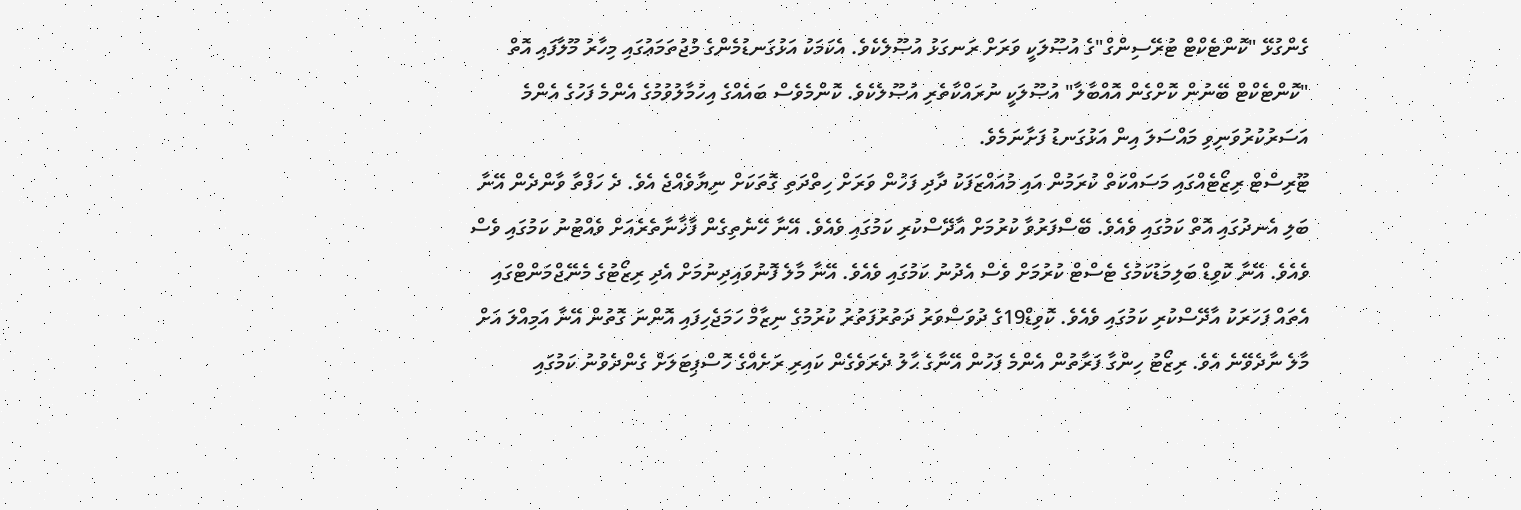ގެންގުޅޭ "ކޮންޓެކްޓް ޓުރޭސިންގް"ގެ އުޞޫލަކީ ވަރަށް ރަނގަޅު އުޞޫލެކެވެ. އެކަމަކު އަޅުގަނޑުމެންގެ މުޖުތަމަޢުގައި މިހާރު މޫލާފައި އޮތް "ކޮންޓެކްޓް ބޭނުން ކޮށްގެން އޮއްބާލާ" އުޞޫލަކީ ނުރައްކާތެރި އުޞޫލެކެވެ. ކޮންމެވެސް ބައެއްގެ އިހުމާލުވުމުގެ އެންމެ ފަހުގެ އެންމެ އަސަރުކުރުވަނިވި މައްސަލަ އިން އަޅުގަނޑު ފަށާނަމެވެ.
ޓޫރިސްޓް ރިޒޯޓެއްގައި މަސައްކަތް ކުރަމުން އައި މުއައްޒަފަކު ދާދި ފަހުން ވަރަށް ހިތްދަތި ގޮތަކަށް ނިޔާވެއްޖެ އެވެ. ދެ ހަފްތާ ވާންދެން އޭނާ ބަލި އެނދުގައި އޮތް ކަމުގައި ވެއެވެ. ބޭސްފަރުވާ ކުރުމަށް އާދޭސްކުރި ކަމުގައި ވެއެވެ. އޭނާ ހޭނެތިގެން ފާޚާނާތެރެއަށް ވެއްޓުނު ކަމުގައި ވެސް ވެއެވެ. އޭނާ ކޮވިޑް ބަލިމަޑުކަމުގެ ޓެސްޓް ކުރުމަށް ވެސް އެދުނު ކަމުގައި ވެއެވެ. އޭނާ މާލެ ފޮނުވައިދިނުމަށް އެދި ރިޒޯޓުގެ މެނޭޖްމަންޓްގައި އެތައް ފަހަރަކު އާދޭސްކުރި ކަމުގައި ވެއެވެ. ކޮވިޑް19ގެ ދުވަސްވަރު ދަތުރުފަތުރު ކުރުމުގެ ނިޒާމް ހަމަޖެހިފައި އޮންނަ ގޮތުން އޭނާ އަމިއްލަ އަށް މާލެ ނާދެވޭނެ އެވެ. ރިޒޯޓު ހިންގާ ފަރާތުން އެންމެ ފަހުން އޭނާގެ ޙާލު ދެރަވެގެން ކައިރި ރަށެއްގެ ހޮސްޕިޓަލަށް ގެންދެވުނު ކަމުގައި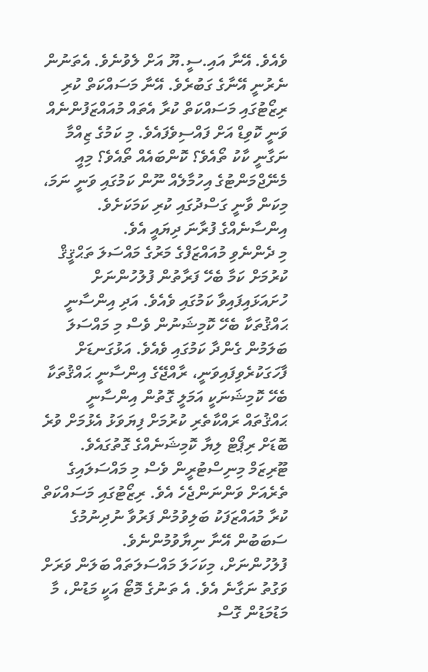ވެއެވެ. އޭނާ އައި.ސީ.ޔޫ އަށް ލެވުނެވެ. އެތަނުން ނެރުނީ އޭނާގެ ގަބުރެވެ. އޭނާ މަސައްކަތް ކުރި ރިޒޯޓުގައި މަސައްކަތް ކުރާ އެތައް މުއައްޒަފުންނެއް ވަނީ ކޮވިޑް އަށް ފައްސިވެފައެވެ. މި ކަމުގެ ޒިއްމާ ނަގާނީ ކާކު ތޯއެވެ؟ ކޮންބައެއް ތޯއެވެ؟ މިއީ މެނޭޖްމަންޓުގެ އިހުމާލެއް ނޫން ކަމުގައި ވަނީ ނަމަ، މިކަން ވާނީ ގަސްދުގައި ކުރި ކަމަކަށެވެ. އިންސާނެއްގެ ފުރާނަ ދިޔައީ އެވެ.
މި ދެންނެވި މުއައްޒަފްގެ މަރުގެ މައްސަލަ ތަޙްޤީޤް ކުރުމަށް ކަމާ ބެހޭ ފަރާތުން ފުލުހުންނަށް ހުށައަޅައިފައިވާ ކަމުގައި ވެއެވެ. އަދި އިންސާނީ ޙައްޤުތަކާ ބެހޭ ކޮމިޝަނުން ވެސް މި މައްސަލަ ބަލަމުން ގެންދާ ކަމުގައި ވެއެވެ. އަޅުގަނޑަށް ފާހަގަކުރެވިފައިވަނީ، ރާއްޖޭގެ އިންސާނީ ޙައްޤުތަކާ ބެހޭ ކޮމިޝަނަކީ އަމަލީ ގޮތުން އިންސާނީ ޙައްޤުތައް ރައްކާތެރި ކުރުމަށް ފިޔަވަޅު އެޅުމަށް ވުރެ ބޮޑަށް ރިޕޯޓް ލިޔާ ކޮމިޝަނެއްގެ ގޮތުގައެވެ. ޓޫރިޒަމް މިނިސްޓުރީން ވެސް މި މައްސަލައިގެ ތެރެއަށް ވަންނަންޖެހެ އެވެ. ރިޒޯޓުގައި މަސައްކަތް ކުރާ މުއައްޒަފަކު ބަލިވުމުން ފަރުވާ ނުދިނުމުގެ ސަބަބުން އޭނާ ނިޔާވުމުންނެވެ.
ފުލުހުންނަށް، މިކަހަލަ މައްސަލަތައް ބަލަން ވަރަށް ވަގުތު ނަގާނެ އެވެ. އެ ތަނުގެ މޮޓޯ އަކީ މަޑުން، މާ މަޑުމަޑުން ގޮސް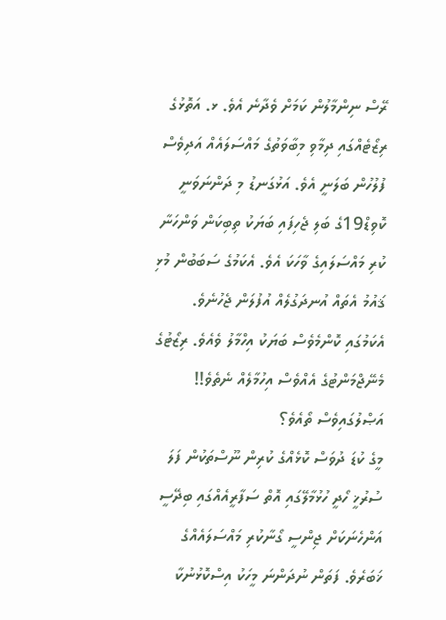ރޭސް ނިންމާލުން ކަމަށް ވެދާނެ އެވެ. ޅ. އަތޮޅުގެ ރިޒޯޓެއްގައި ދިމާވި މިބާވަތުގެ މައްސަލައެއް އަދިވެސް ފުލުހުން ބަލަނީ އެވެ. އަޅުގަނޑު މި ދަންނަވަނީ ކޮވިޑް19ގެ ބަލި ޖެހިފައި ބަޔަކު ތިބިކަން ވަންހަނާ ކުރި މައްސަލައިގެ ވާހަކަ އެވެ. އެކަމުގެ ސަބަބުން މުޅި ޤައުމު އެތައް އުނދަގުލެއް އުފުލަން ޖެހުނެވެ. އެކަމުގައި ކޮންމެވެސް ބަޔަކު އިހްމާލު ވެއެވެ. ރިޒޯޓުގެ މެނޭޖްމަންޓުގެ އެއްވެސް އިހުމާލެއް ނެތެވެ!! އަޞްލުގައިވެސް ތޯއެވެ؟
މީގެ ކުޑަ ދުވަސް ކޮޅެއްގެ ކުރިން ނޫސްތަކުން ފަލަ ސުރުޚީ ހޯދީ ހުޅުމާލޭގައި އޮތް ސަފާރީއެއްގައި ބިދޭސީ އަންހެނަކަށް ޖިންސީ ގޯނާކުރި މައްސަލައެއްގެ ޚަބަރެވެ. ފަތަން ނުދަންނަ މީހަކު އިސްކޮޅުނުކާ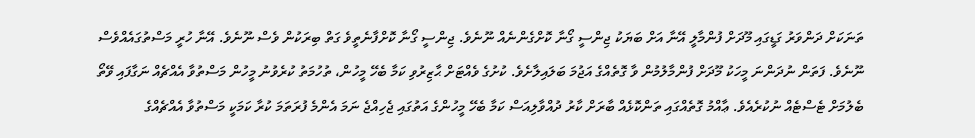ތަނަކަށް ދަންވަރު ގަޑީގައި މޫދަށް ފުންމާލީ އޭނާ އަށް ބަޔަކު ޖިންސީ ގޯނާ ކޮށްގެންނެއް ނޫނެވެ. ޖިންސީ ގޯނާ ކޮށްފާނެތީވެ ގަތް ބިރަކުން ވެސް ނޫނެވެ. އޭނާ ހުރީ މަސްތުގައެއްވެސް ނޫނެވެ. ފަތަން ނުދަންނަ މީހަކު މޫދަށް ފުންމާލުމުން ވާ ގޮތެއްގެ އަޖުމަ ބަލައިލާށެވެ. ކުށުގެ ވެއްޓަށް ޙާޒިރުވި ކަމާ ބެހޭ މީހުން، ތުހުމަތު ކުރެވުނު މީހުން މަސްތުވާ އެއްޗެއް ނަގާފައި ވޭތޯ ބެލުމަށް ޓެސްޓެއް ނުކުރެއެވެ. ޢާއްމު ގޮތެއްގައި ތަންކޮޅެއް ބާރަށް ކާރު ދުއްވާލިއަސް ކަމާ ބެހޭ މީހުންގެ އަތުގައި ޖެހިއްޖެ ނަމަ އެންމެ ފުރަތަމަ ކުރާ ކަމަކީ މަސްތުވާ އެއްޗެއްގެ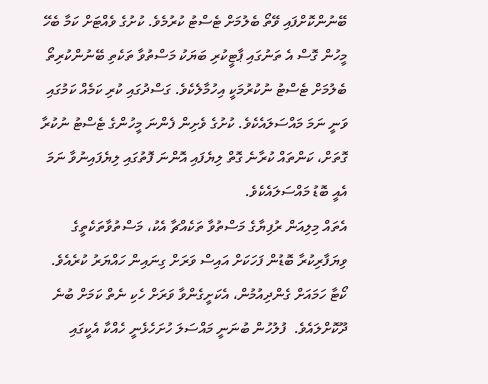ބޭނުންކޮށްފައި ވޭތޯ ބެލުމަށް ޓެސްޓު ކުރުމެވެ. ކުށުގެ ވެއްޓަށް ކަމާ ބެހޭ މީހުން ގޮސް އެ ތަނުގައި ޕާޓީކުރި ބަޔަކު މަސްތުވާ ތަކެތި ބޭނުންކުރިތޯ ބެލުމަށް ޓެސްޓު ނުކުރުމަކީ އިހުމާލެކެވެ. ގަސްދުގައި ކުރި ކަމެއް ކަމުގައި ވަނީ ނަމަ މައްސަލައެކެވެ. ކުށުގެ ވެށިން ފެންނަ މީހުންގެ ޓެސްޓު ނުކުރާ ގޮތަށް، ކަންތައް ކުރާނެ ގޮތް ލިޔެފައި އޮންނަ ފޮތުގައި ލިޔެފައިނުވާ ނަމަ އެއީ ބޮޑު މައްސަލައެކެވެ.
އެތައް މިލިއަން ރުފިޔާގެ މަސްތުވާ ތަކެއްޗާ އެކު، މަސްތުވާތަކެތީގެ ވިޔަފާރިކުރާ ބޮޑުން ފަހަކަށް އައިސް ވަރަށް ގިނައިން ހައްޔަރު ކުރެއެވެ. ކޯޓާ ހަމައަށް ގެންދިއުމުން، އެކަށީގެންވާ ވަރަށް ހެކި ނެތް ކަމަށް ބުނެ ދޫކޮށްލައެވެ.  ފުލުހުން ބުނަނީ މައްސަލަ ހުށަހެޅެނީ ހެއްކާ އެކީގައި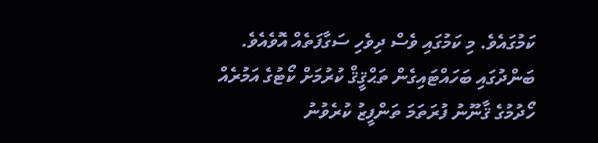ކަމުގައެވެ. މި ކަމުގައި ވެސް ދިވެހި ސަގާފަތެއް އޮވެއެވެ. ބަންދުގައި ބަހައްޓައިގެން ތަޙްޤީޤް ކުރުމަށް ކޯޓުގެ އަމުރެއް ހޯދުމުގެ ޤާނޫނު ފުރަތަމަ ތަންފީޒު ކުރެވުނު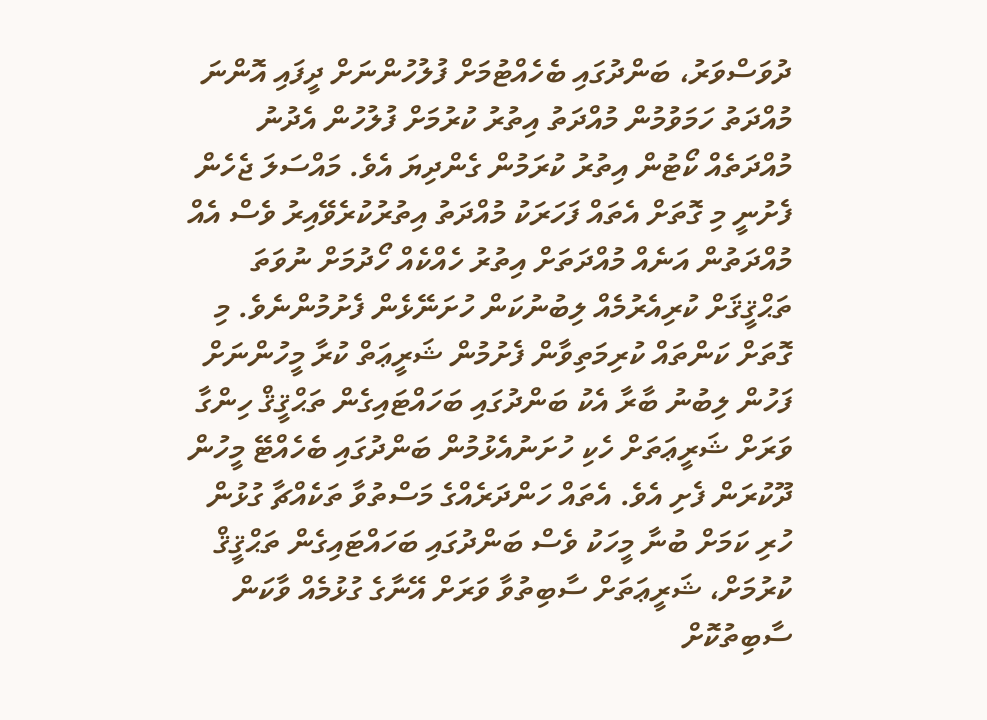ދުވަސްވަރު، ބަންދުގައި ބެހެއްޓުމަށް ފުލުހުންނަށް ދީފައި އޮންނަ މުއްދަތު ހަމަވުމުން މުއްދަތު އިތުރު ކުރުމަށް ފުލުހުން އެދުނު މުއްދަތެއް ކޯޓުން އިތުރު ކުރަމުން ގެންދިޔަ އެވެ. މައްސަލަ ޖެހެން ފެށުނީ މި ގޮތަށް އެތައް ފަހަރަކު މުއްދަތު އިތުރުކުރެވޭއިރު ވެސް އެއް މުއްދަތުން އަނެއް މުއްދަތަށް އިތުރު ހެއްކެއް ހޯދުމަށް ނުވަތަ ތަޙްޤީޤަށް ކުރިއެރުމެއް ލިބުނުކަން ހުށަނޭޅެން ފެށުމުންނެވެ. މި ގޮތަށް ކަންތައް ކުރިމަތިވާން ފެށުމުން ޝަރީޢަތް ކުރާ މީހުންނަށް ފަހުން ލިބުނު ބާރާ އެކު ބަންދުގައި ބަހައްޓައިގެން ތަޙްޤީޤް ހިންގާ ވަރަށް ޝަރީޢަތަށް ހެކި ހުށަނުއެޅުމުން ބަންދުގައި ބެހެއްޓޭ މީހުން ދޫކުރަން ފެށި އެވެ. އެތައް ހަންދަރެއްގެ މަސްތުވާ ތަކެއްޗާ ގުޅުން ހުރި ކަމަށް ބުނާ މީހަކު ވެސް ބަންދުގައި ބަހައްޓައިގެން ތަޙްޤީޤް ކުރުމަށް، ޝަރީޢަތަށް ސާބިތުވާ ވަރަށް އޭނާގެ ގުޅުމެއް ވާކަން ސާބިތުކޮށް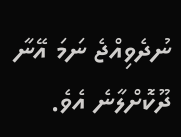ނުދެވިއްޖެ ނަމަ އޭނާ ދޫކޮށްލާނެ އެވެ.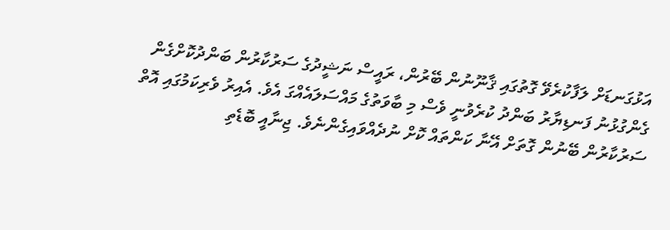އަޅުގަނޑަށް ލަފާކުރެވޭ ގޮތުގައި ޤާނޫނުން ބޭރުން، ރައީސް ނަޝީދުގެ ސަރުކާރުން ބަންދުކޮށްގެން ގެންގުޅުނު ފަނޑިޔާރު ބަންދު ކުރެވުނީ ވެސް މި ބާވަތުގެ މައްސަލައެއްގަ އެވެ. އެއިރު ވެރިކަމުގައި އޮތް ސަރުކާރުން ބޭނުން ގޮތަށް އޭނާ ކަންތައް ކޮށް ނުދެއްވައިގެންނެވެ. ޖިނާއީ ބޮޑެތި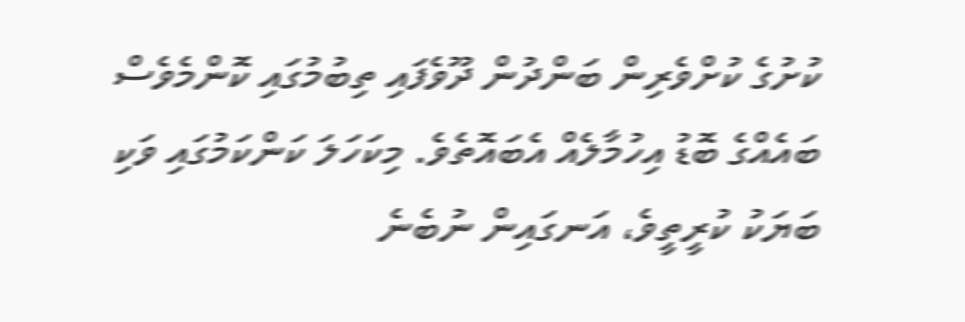ކުށުގެ ކުށްވެރިން ބަންދުން ދޫވެފައި ތިބުމުގައި ކޮންމެވެސް ބައެއްގެ ބޮޑު އިހުމާލެއް އެބައޮތެވެ. މިކަހަލަ ކަންކަމުގައި ވަކި ބަޔަކު ކުރީތީވެ، އަނގައިން ނުބެނެ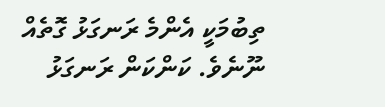ތިބުމަކީ އެންމެ ރަނގަޅު ގޮތެއް ނޫނެވެ. ކަންކަން ރަނގަޅު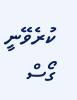ކުރެވޭނީ ގޯސް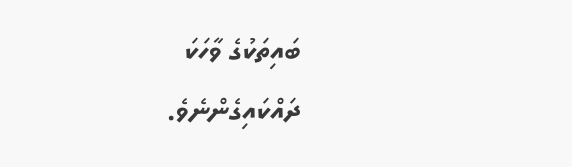ބައިތަކުގެ ވާހަކަ ދައްކައިގެންނެވެ.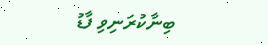ބިނާކުރަނިވި ފާޑު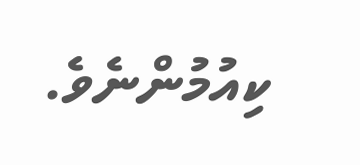ކިއުމުންނެވެ.